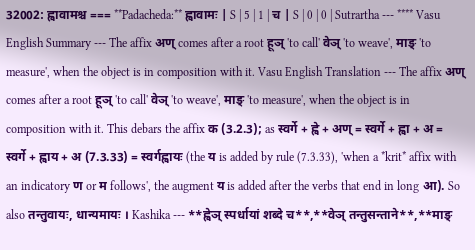32002: ह्वावामश्च === **Padacheda:** ह्वावामः | S | 5 | 1 | च | S | 0 | 0 | Sutrartha --- **** Vasu English Summary --- The affix अण् comes after a root हूञ् 'to call' वेञ् 'to weave', माङ् 'to measure', when the object is in composition with it. Vasu English Translation --- The affix अण् comes after a root हूञ् 'to call' वेञ् 'to weave', माङ् 'to measure', when the object is in composition with it. This debars the affix क (3.2.3); as स्वर्गे + ह्वे + अण् = स्वर्गे + ह्वा + अ = स्वर्गे + ह्वाय + अ (7.3.33) = स्वर्गह्वायः (the य is added by rule (7.3.33), 'when a *krit* affix with an indicatory ण or म follows', the augment य is added after the verbs that end in long आ). So also तन्तुवायः, धान्यमायः । Kashika --- **ह्वेञ् स्पर्धायां शब्दे च**,**वेञ् तन्तुसन्ताने**,**माङ्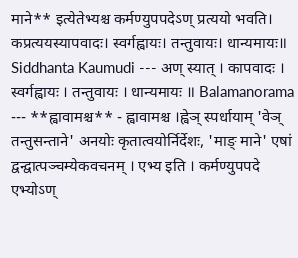माने** इत्येतेभ्यश्च कर्मण्युपपदेऽण् प्रत्ययो भवति। कप्रत्ययस्यापवादः। स्वर्गह्वायः। तन्तुवायः। धान्यमायः॥ Siddhanta Kaumudi --- अण् स्यात् । कापवादः । स्वर्गह्वायः । तन्तुवायः । धान्यमायः ॥ Balamanorama --- **ह्वावामश्च** - ह्वावामश्च ।ह्वेञ् स्पर्धायाम् 'वेञ् तन्तुसन्ताने' अनयोः कृतात्वयोर्निर्देशः, 'माङ् माने' एषां द्वन्द्वात्पञ्चम्येकवचनम् । एभ्य इति । कर्मण्युपपदे एभ्योऽण्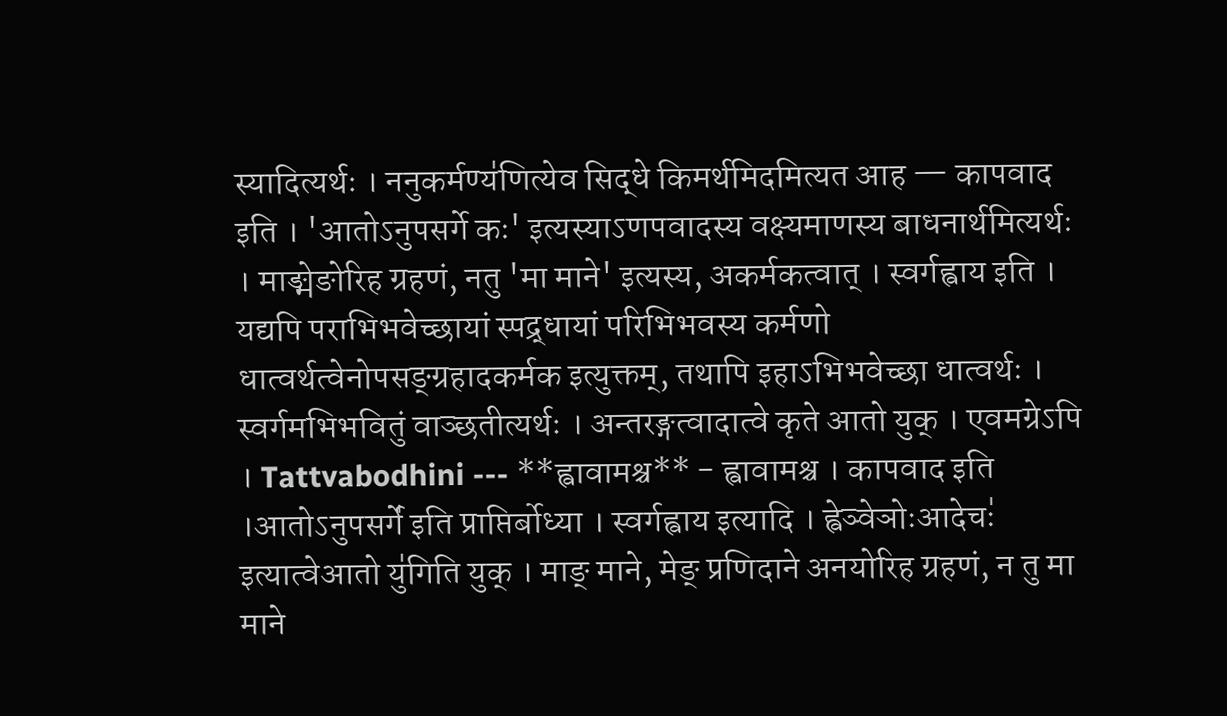स्यादित्यर्थः । ननुकर्मण्य॑णित्येव सिद्धे किमर्थमिदमित्यत आह — कापवाद इति । 'आतोऽनुपसर्गे कः' इत्यस्याऽणपवादस्य वक्ष्यमाणस्य बाधनार्थमित्यर्थः । माङ्मेङोरिह ग्रहणं, नतु 'मा माने' इत्यस्य, अकर्मकत्वात् । स्वर्गह्वाय इति । यद्यपि पराभिभवेच्छायां स्पद्र्धायां परिभिभवस्य कर्मणो धात्वर्थत्वेनोपसङ्ग्रहादकर्मक इत्युक्तम्, तथापि इहाऽभिभवेच्छा धात्वर्थः । स्वर्गमभिभवितुं वाञ्छतीत्यर्थः । अन्तरङ्गत्वादात्वे कृते आतो युक् । एवमग्रेऽपि । Tattvabodhini --- **ह्वावामश्च** - ह्वावामश्च । कापवाद इति ।आतोऽनुपसर्गे॑ इति प्राप्तिर्बोध्या । स्वर्गह्वाय इत्यादि । ह्वेञ्वेञोःआदेचः॑ इत्यात्वेआतो यु॑गिति युक् । माङ् माने, मेङ् प्रणिदाने अनयोरिह ग्रहणं, न तु मा माने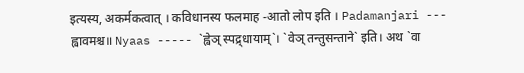इत्यस्य, अकर्मकत्वात् । कविधानस्य फलमाह -आतो लोप इति । Padamanjari --- ह्वावमश्च॥ Nyaas ----- `ह्वेञ् स्पद्र्धायाम्`। `वेञ् तन्तुसन्ताने` इति। अथ `वा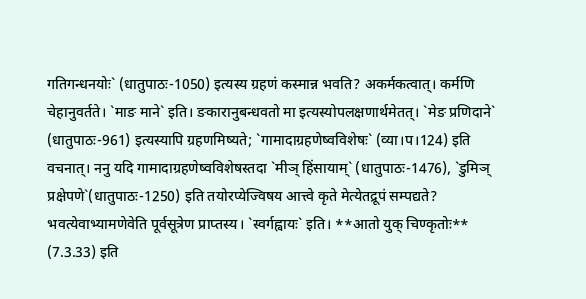गतिगन्धनयोः` (धातुपाठः-1050) इत्यस्य ग्रहणं कस्मान्न भवति? अकर्मकत्वात्। कर्मणि चेहानुवर्तते। `माङ माने` इति। ङकारानुबन्धवतो मा इत्यस्योपलक्षणार्थमेतत्। `मेङ प्रणिदाने` (धातुपाठः-961) इत्यस्यापि ग्रहणमिष्यते; `गामादाग्रहणेष्वविशेषः` (व्या।प।124) इति वचनात्। ननु यदि गामादाग्रहणेष्वविशेषस्तदा `मीञ् हिंसायाम्` (धातुपाठः-1476), `डुमिञ् प्रक्षेपणे`(धातुपाठः-1250) इति तयोरप्येज्विषय आत्त्वे कृते मेत्येतद्रूपं सम्पद्यते? भवत्येवाभ्यामणेवेति पूर्वसूत्रेण प्राप्तस्य। `स्वर्गह्वायः` इति। **आतो युक् चिण्कृतोः** (7.3.33) इति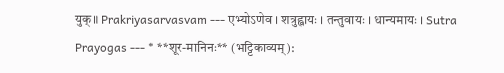युक्॥ Prakriyasarvasvam --- एभ्योऽणेव । शत्रुह्वायः । तन्तुवायः । धान्यमायः । Sutra Prayogas --- * **शूर-मानिनः** (भट्टिकाव्यम्):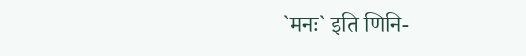`मनः` इति णिनि-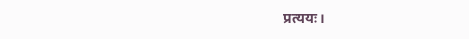प्रत्ययः।